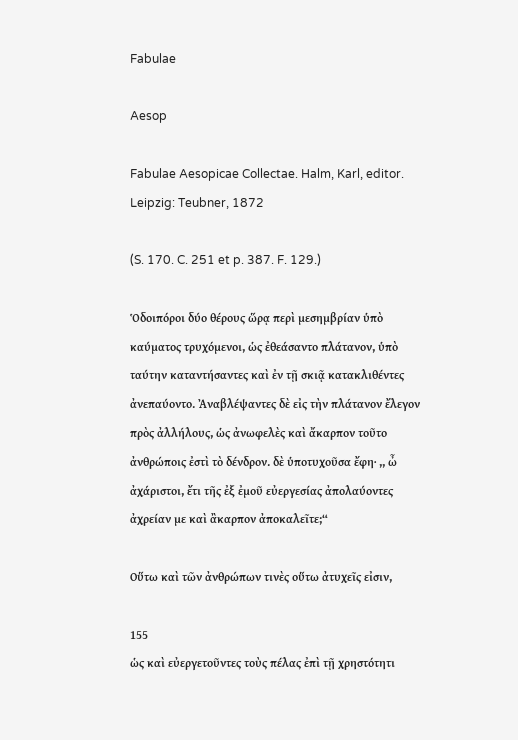Fabulae

Aesop

Fabulae Aesopicae Collectae. Halm, Karl, editor. Leipzig: Teubner, 1872

(S. 170. C. 251 et p. 387. F. 129.)

Ὁδοιπόροι δύο θέρους ὥρᾳ περὶ μεσημβρίαν ὑπὸ καύματος τρυχόμενοι, ὡς ἐθεάσαντο πλάτανον, ὑπὸ ταύτην καταντήσαντες καὶ ἐν τῇ σκιᾷ κατακλιθέντες ἀνεπαύοντο. Ἀναβλέψαντες δὲ εἰς τὴν πλάτανον ἔλεγον πρὸς ἀλλήλους, ὡς ἀνωφελὲς καὶ ἄκαρπον τοῦτο ἀνθρώποις ἐστὶ τὸ δένδρον. δὲ ὑποτυχοῦσα ἔφη· ,, ὦ ἀχάριστοι, ἔτι τῆς ἐξ ἐμοῦ εὐεργεσίας ἀπολαύοντες ἀχρείαν με καὶ ἂκαρπον ἀποκαλεῖτε;“

Οὕτω καὶ τῶν ἀνθρώπων τινὲς οὕτω ἀτυχεῖς εἰσιν,

155
ὡς καὶ εὐεργετοῦντες τοὺς πέλας ἐπὶ τῇ χρηστότητι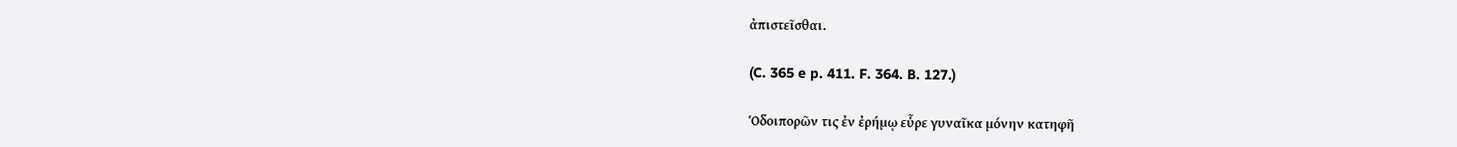ἀπιστεῖσθαι.

(C. 365 e p. 411. F. 364. B. 127.)

Ὁδοιπορῶν τις ἐν ἐρήμῳ εὗρε γυναῖκα μόνην κατηφῆ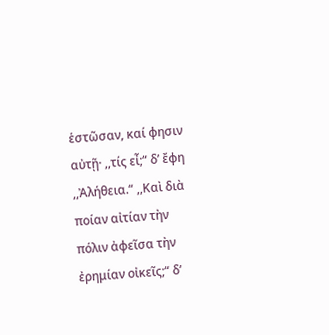ἑστῶσαν, καί φησιν αὐτῇ· ,,τίς εἶ;“ δʼ ἔφη ,,Ἀλήθεια.“ ,,Καὶ διὰ ποίαν αἰτίαν τὴν πόλιν ἀφεῖσα τὴν ἐρημίαν οἰκεῖς;“ δʼ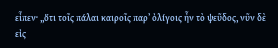εἶπεν· ,,ὅτι τοῖς πάλαι καιροῖς παρʼ ὀλίγοις ἦν τὸ ψεῦδος, νῦν δὲ εἰς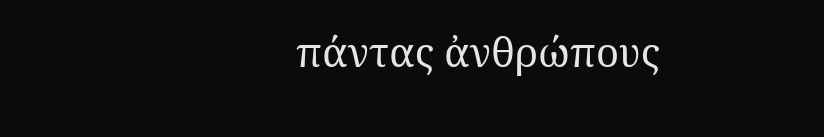πάντας ἀνθρώπους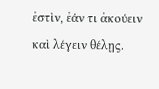ἐστὶν, ἐάν τι ἀκούειν καὶ λέγειν θέλῃς.